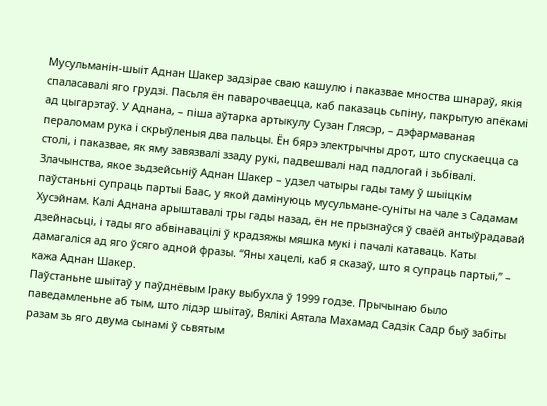Мусульманін-шыіт Аднан Шакер задзірае сваю кашулю і паказвае мноства шнараў, якія спаласавалі яго грудзі. Пасьля ён паварочваецца, каб паказаць сьпіну, пакрытую апёкамі ад цыгарэтаў. У Аднана, – піша аўтарка артыкулу Сузан Глясэр, – дэфармаваная пераломам рука і скрыўленыя два пальцы. Ён бярэ электрычны дрот, што спускаецца са столі, і паказвае, як яму завязвалі ззаду рукі, падвешвалі над падлогай і зьбівалі.
Злачынства, якое зьдзейсьніў Аднан Шакер – удзел чатыры гады таму ў шыіцкім паўстаньні супраць партыі Баас, у якой дамінуюць мусульмане-суніты на чале з Садамам Хусэйнам. Калі Аднана арыштавалі тры гады назад, ён не прызнаўся ў сваёй антыўрадавай дзейнасьці, і тады яго абвінавацілі ў крадзяжы мяшка мукі і пачалі катаваць. Каты дамагаліся ад яго ўсяго адной фразы. “Яны хацелі, каб я сказаў, што я супраць партыі,” – кажа Аднан Шакер.
Паўстаньне шыітаў у паўднёвым Іраку выбухла ў 1999 годзе. Прычынаю было паведамленьне аб тым, што лідэр шыітаў, Вялікі Аятала Махамад Садзік Садр быў забіты разам зь яго двума сынамі ў сьвятым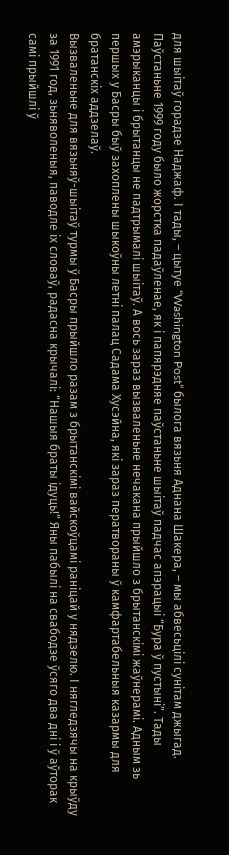для шыітаў горадзе Наджаф. І тады, – цытуе “Washington Post” былога вязьня Аднана Шакера, – мы абвесьцілі сунітам джыгад.
Паўстаньне 1999 году было жорстка падаўленае, як і папярэдняе паўстаньне шыітаў падчас апэрацыі “Бура ў пустыні”. Тады амэрыканцы і брытанцы не падтрымалі шыітаў. А вось зараз вызваленьне нечакана прыйшло з брытанскімі жаўнерамі. Адным зь першых у Басры быў захоплены шыкоўны летні палац Садама Хусэйна, які зараз ператвораны ў камфартабельныя казармы для братанскіх аддзелаў.
Вызваленьне для вязьняў-шыітаў турмы ў Басры прыйшло разам з брытанскімі вайскоўцамі раніцай у нядзелю. І нягледзячы на крыўду за 1991 год, зьняволеныя, паводле іх словаў, радасна крычалі: “Нашыя браты ідуць!” Яны пабылі на свабодзе ўсяго два дні і ў аўторак самі прыйшлі ў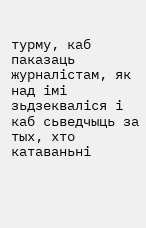турму, каб паказаць журналістам, як над імі зьдзекваліся і каб сьведчыць за тых, хто катаваньні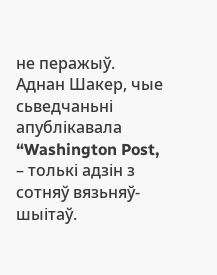не перажыў.
Аднан Шакер, чые сьведчаньні апублікавала “Washington Post, – толькі адзін з сотняў вязьняў-шыітаў.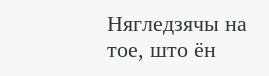Нягледзячы на тое, што ён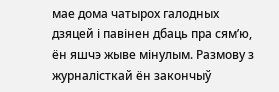мае дома чатырох галодных дзяцей і павінен дбаць пра сям’ю, ён яшчэ жыве мінулым. Размову з журналісткай ён закончыў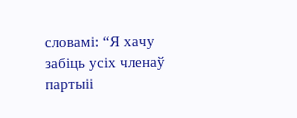словамі: “Я хачу забіць усіх членаў партыіі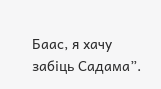Баас, я хачу забіць Садама”.